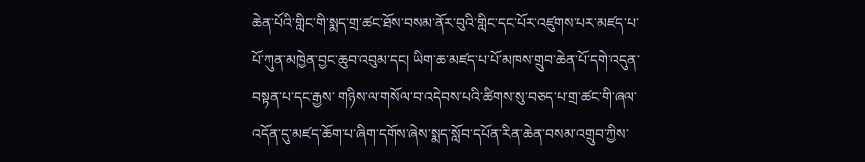ཆེན་པོའི་གླིང་གི་སྨད་གྲ་ཚང་ཐོས་བསམ་ནོར་བུའི་གླིང་དང་པོར་འཛུགས་པར་མཛད་པ་པོ་ཀུན་མཁྱེན་བྱང་ཆུབ་འབུམ་དང། ཡིག་ཆ་མཛད་པ་པོ་མཁས་གྲུབ་ཆེན་པོ་དགེ་འདུན་བསྟན་པ་དང་རྒྱས་ གཉིས་ལ་གསོལ་བ་འདེབས་པའི་ཚིགས་སུ་བཅད་པ་གྲ་ཚང་གི་ཞལ་འདོན་དུ་མཛད་ཆོག་པ་ཞིག་དགོས་ཞེས་སྨད་སློབ་དཔོན་རིན་ཆེན་བསམ་འགྲུབ་ཀྱིས་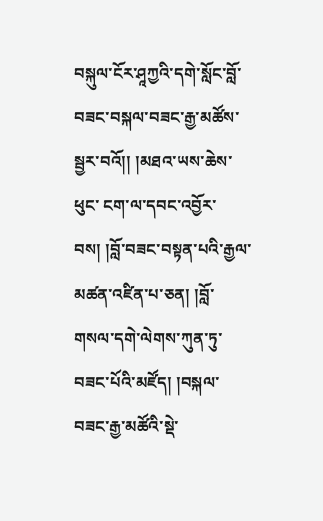བསྐུལ་ངོར་ཤཱཀྱའི་དགེ་སློང་བློ་བཟང་བསྐལ་བཟང་རྒྱ་མཚོས་སྦྱར་བའོ།། །མཐའ་ཡས་ཆེས་ཕུང་ ངག་ལ་དབང་འབྱོར་བས། །བློ་བཟང་བསྟན་པའི་རྒྱལ་མཚན་འཛིན་པ་ཅན། །བློ་གསལ་དགེ་ལེགས་ཀུན་ཏུ་བཟང་པོའི་མཛོད། །བསྐལ་བཟང་རྒྱ་མཚོའི་སྡེ་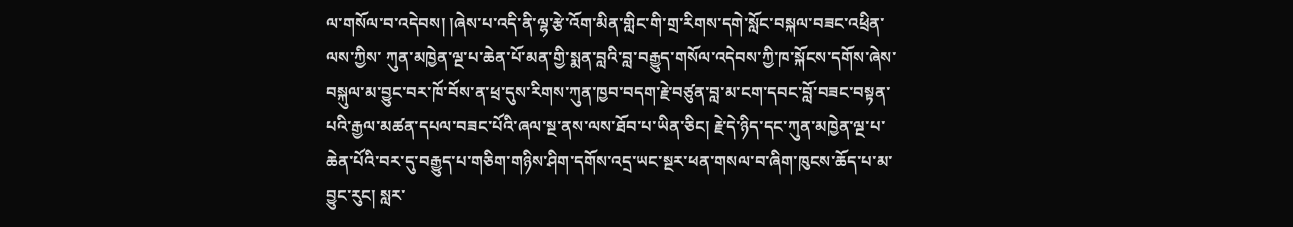ལ་གསོལ་བ་འདེབས། །ཞེས་པ་འདི་ནི་ལྷ་རྩེ་འོག་མིན་གླིང་གི་གྲ་རིགས་དགེ་སློང་བསྐལ་བཟང་འཕྲིན་ལས་ཀྱིས་ ཀུན་མཁྱེན་ལྔ་པ་ཆེན་པོ་མན་གྱི་སྨན་བླའི་བླ་བརྒྱུད་གསོལ་འདེབས་ཀྱི་ཁ་སྐོངས་དགོས་ཞེས་བསྐུལ་མ་བྱུང་བར་ཁོ་བོས་ན་ཕྲ་དུས་རིགས་ཀུན་ཁྱབ་བདག་རྗེ་བཙུན་བླ་མ་ངག་དབང་བློ་བཟང་བསྟན་པའི་རྒྱལ་མཚན་དཔལ་བཟང་པོའི་ཞལ་སྔ་ནས་ལས་ཐོབ་པ་ཡིན་ཅིང། རྗེ་དེ་ཉིད་དང་ཀུན་མཁྱེན་ལྔ་པ་ ཆེན་པོའི་བར་དུ་བརྒྱུད་པ་གཅིག་གཉིས་ཤིག་དགོས་འདྲ་ཡང་སྔར་ཕན་གསལ་བ་ཞིག་ཁུངས་ཆོད་པ་མ་བྱུང་རུང། སླར་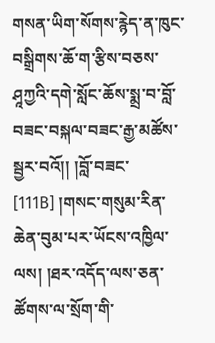གསན་ཡིག་སོགས་རྙེད་ན་ཁུང་བསྒྲིགས་ཆོ་ག་རྩིས་བཅས་ཤཱཀྱའི་དགེ་སློང་ཆོས་སྨྲ་བ་བློ་བཟང་བསྐལ་བཟང་རྒྱ་མཚོས་སྦྱར་བའོ།། །བློ་བཟང་ [111B] །གསང་གསུམ་རིན་ཆེན་བུམ་པར་ཡོངས་འཁྱིལ་ལས། །ཐར་འདོད་ལས་ཅན་ཚོགས་ལ་སྲོག་གི་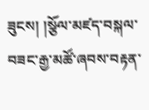ཟུངས། །སྩོལ་མཛད་བསྐལ་བཟང་རྒྱ་མཚོ་ཞབས་བརྟན་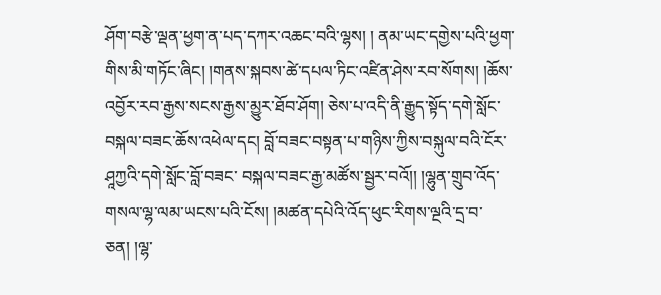ཤོག་བརྩེ་ལྡན་ཕྱག་ན་པད་དཀར་འཆང་བའི་ལྷས། ། ནམ་ཡང་དགྱེས་པའི་ཕྱག་གིས་མི་གཏོང་ཞིང། །གནས་སྐབས་ཚེ་དཔལ་ཏིང་འཛིན་ཤེས་རབ་སོགས། །ཆོས་འབྱོར་རབ་རྒྱས་སངས་རྒྱས་མྱུར་ཐོབ་ཤོག། ཅེས་པ་འདི་ནི་རྒྱུད་སྟོད་དགེ་སློང་བསྐལ་བཟང་ཆོས་འཕེལ་དང། བློ་བཟང་བསྟན་པ་གཉིས་ཀྱིས་བསྐུལ་བའི་ངོར་ཤཱཀྱའི་དགེ་སློང་བློ་བཟང་ བསྐལ་བཟང་རྒྱ་མཚོས་སྦྱར་བའོ།། །ལྷུན་གྲུབ་འོད་གསལ་ལྷ་ལམ་ཡངས་པའི་ངོས། །མཚན་དཔེའི་འོད་ཕུང་རིགས་ལྔའི་དྲ་བ་ཅན། །ལྷ་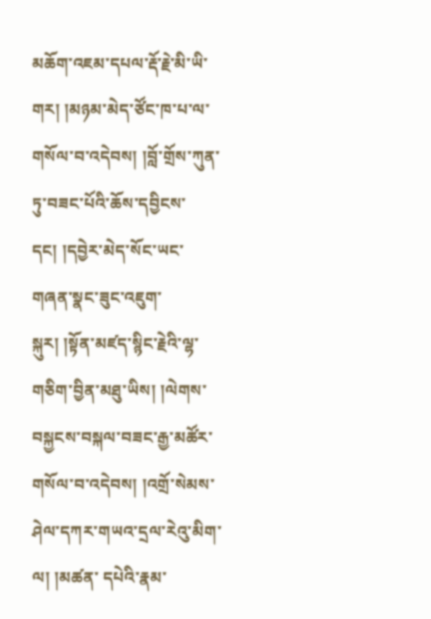མཆོག་འཇམ་དཔལ་རྡོ་རྗེ་མི་ཡི་གར། །མཉམ་མེད་ཙོང་ཁ་པ་ལ་གསོལ་བ་འདེབས། །བློ་གྲོས་ཀུན་ ཏུ་བཟང་པོའི་ཆོས་དབྱིངས་དང། །དབྱེར་མེད་སོང་ཡང་གཞན་སྣང་ཟུང་འཇུག་སྐུར། །སྟོན་མཛད་སྙིང་རྗེའི་ལྷ་གཅིག་བྱིན་མཐུ་ཡིས། །ལེགས་བསྐྱངས་བསྐལ་བཟང་རྒྱ་མཚོར་གསོལ་བ་འདེབས། །འགྲོ་སེམས་ཤེལ་དཀར་གཡའ་དྲལ་རེའུ་མིག་ལ། །མཚན་ དཔེའི་རྣམ་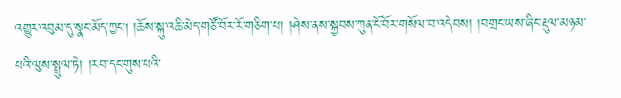འགྱུར་འབུམ་དུ་སྣང་མོད་ཀྱང། །ཆོས་སྐུ་འཆི་མེད་གཙོ་བོར་རོ་གཅིག་པ། །ཤེས་ནས་སྐྱབས་ཀུན་ངོ་བོར་གསོལ་བ་འདེབས། །བགྲང་ཡས་ཞིང་རྡུལ་མཉམ་པའི་ལུས་སྤྲུལ་ཏེ། །རབ་དང་གུས་པའི་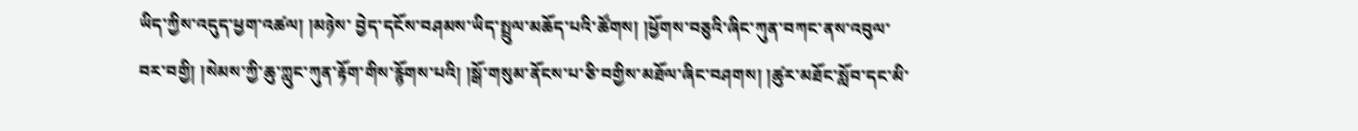ཡིད་ཀྱིས་འདུད་ཕྱག་འཚལ། །མཉེས་ བྱེད་དངོས་བཤམས་ཡིད་སྤྲུལ་མཆོད་པའི་ཚོགས། །ཕྱོགས་བཅུའི་ཞིང་ཀུན་བཀང་ནས་འབུལ་བར་བགྱི། །སེམས་ཀྱི་ཆུ་ཀླུང་ཀུན་རྟོག་གིས་རྙོགས་པའི། །སྒོ་གསུམ་ནོངས་པ་ཅི་བགྱིས་མཐོལ་ཞིང་བཤགས། །ཚུར་མཐོང་སློབ་དང་མི་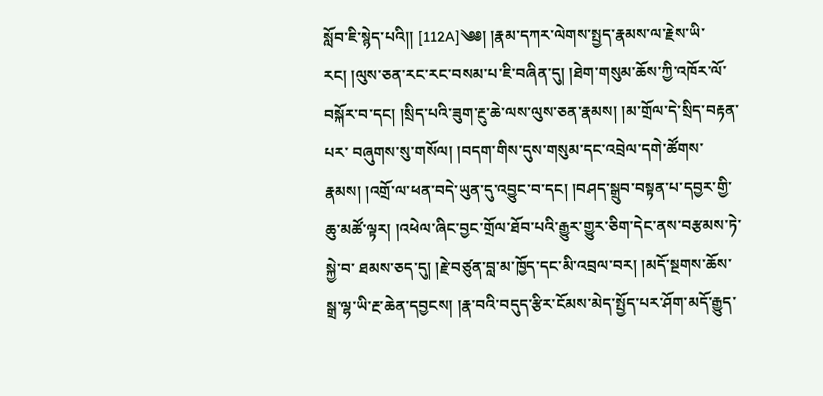སློབ་ཇི་སྙེད་པའི།། [112A]༄༅། །རྣམ་དཀར་ལེགས་སྤྱད་རྣམས་ལ་རྗེས་ཡི་རང། །ལུས་ཅན་རང་རང་བསམ་པ་ཇི་བཞིན་དུ། །ཐེག་གསུམ་ཆོས་ཀྱི་འཁོར་ལོ་བསྐོར་བ་དང། །སྲིད་པའི་ཟུག་རྔུ་ཆེ་ལས་ལུས་ཅན་རྣམས། །མ་གྲོལ་དེ་སྲིད་བརྟན་པར་ བཞུགས་སུ་གསོལ། །བདག་གིས་དུས་གསུམ་དང་འབྲེལ་དགེ་ཚོགས་རྣམས། །འགྲོ་ལ་ཕན་བདེ་ཡུན་དུ་འབྱུང་བ་དང། །བཤད་སྒྲུབ་བསྟན་པ་དབྱར་གྱི་ཆུ་མཚོ་ལྟར། །འཕེལ་ཞིང་བྱང་གྲོལ་ཐོབ་པའི་རྒྱུར་གྱུར་ཅིག་དེང་ནས་བརྩམས་ཏེ་སྐྱེ་བ་ ཐམས་ཅད་དུ། །རྗེ་བཙུན་བླ་མ་ཁྱོད་དང་མི་འབྲལ་བར། །མདོ་སྔགས་ཆོས་སྒྲ་ལྷ་ཡི་རྔ་ཆེན་དབྱངས། །རྣ་བའི་བདུད་རྩིར་ངོམས་མེད་སྤྱོད་པར་ཤོག་མདོ་རྒྱུད་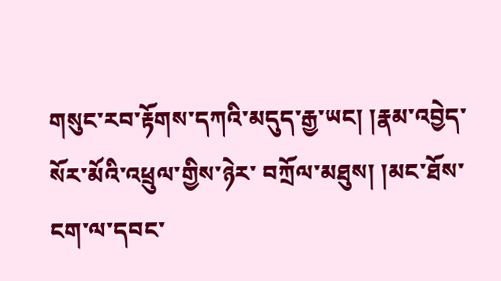གསུང་རབ་རྟོགས་དཀའི་མདུད་རྒྱ་ཡང། །རྣམ་འབྱེད་སོར་མོའི་འཕྲུལ་གྱིས་ཉེར་ བཀྲོལ་མཐུས། །མང་ཐོས་ངག་ལ་དབང་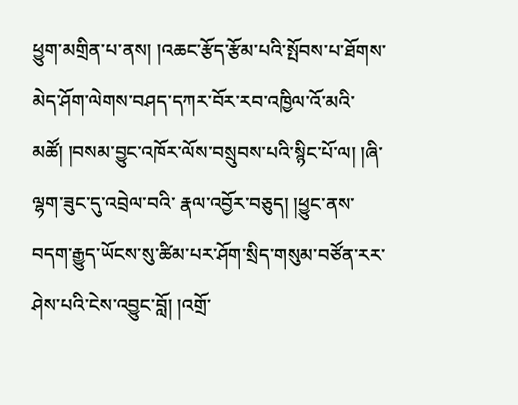ཕྱུག་མགྲིན་པ་ནས། །འཆང་རྩོད་རྩོམ་པའི་སྤོབས་པ་ཐོགས་མེད་ཤོག་ལེགས་བཤད་དཀར་བོར་རབ་འཁྱིལ་འོ་མའི་མཚོ། །བསམ་བྱུང་འཁོར་ལོས་བསྲུབས་པའི་སྙིང་པོ་ལ། །ཞི་ལྷག་ཟུང་དུ་འབྲེལ་བའི་ རྣལ་འབྱོར་བཅུད། །ཕྱུང་ནས་བདག་རྒྱུད་ཡོངས་སུ་ཚིམ་པར་ཤོག་སྲིད་གསུམ་བཙོན་རར་ཤེས་པའི་ངེས་འབྱུང་བློ། །འགྲོ་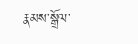རྣམས་སྒྲོལ་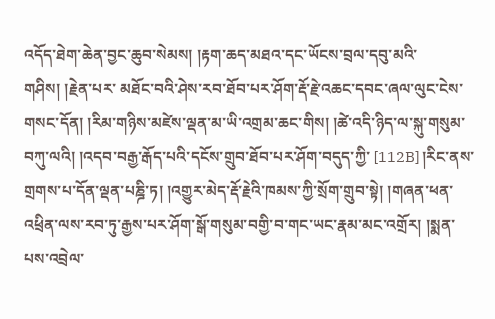འདོད་ཐེག་ཆེན་བྱང་ཆུབ་སེམས། །རྟག་ཆད་མཐའ་དང་ཡོངས་བྲལ་དབུ་མའི་གཤིས། །རྗེན་པར་ མཐོང་བའི་ཤེས་རབ་ཐོབ་པར་ཤོག་རྡོ་རྗེ་འཆང་དབང་ཞལ་ལུང་ངེས་གསང་དོན། །རིམ་གཉིས་མཛེས་ལྡན་མ་ཡི་འགྲམ་ཆང་གིས། །ཚེ་འདི་ཉིད་ལ་སྐུ་གསུམ་བཀུ་ལའི། །འདབ་བརྒྱ་རྒོད་པའི་དངོས་གྲུབ་ཐོབ་པར་ཤོག་བདུད་ཀྱི་ [112B] །རིང་ནས་གྲགས་པ་དོན་ལྡན་པཎྜི་ཏ། །འགྱུར་མེད་རྡོ་རྗེའི་ཁམས་ཀྱི་སྲོག་གྲུབ་སྟེ། །གཞན་ཕན་འཕྲིན་ལས་རབ་ཏུ་རྒྱས་པར་ཤོག་སྒོ་གསུམ་བགྱི་བ་གང་ཡང་རྣམ་མང་འགྲོར། །སྨན་པས་འབྲེལ་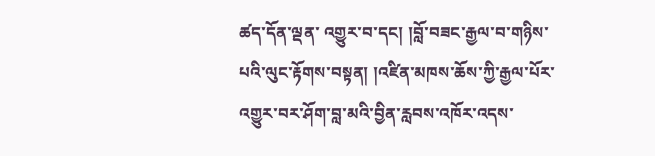ཚད་དོན་ལྡན་ འགྱུར་བ་དང། །བློ་བཟང་རྒྱལ་བ་གཉིས་པའི་ལུང་རྟོགས་བསྟན། །འཛིན་མཁས་ཆོས་ཀྱི་རྒྱལ་པོར་འགྱུར་བར་ཤོག་བླ་མའི་བྱིན་རླབས་འཁོར་འདས་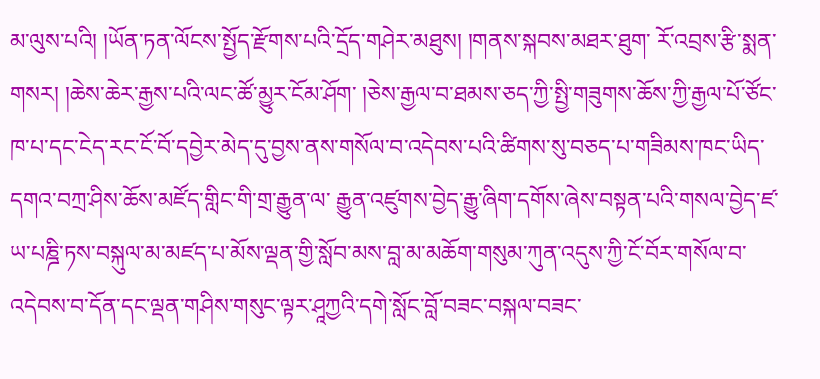མ་ལུས་པའི། །ཡོན་ཏན་ལོངས་སྤྱོད་རྫོགས་པའི་དྲོད་གཤེར་མཐུས། །གནས་སྐབས་མཐར་ཐུག་ རོ་འབྲས་རྩི་སྨན་གསར། །ཆེས་ཆེར་རྒྱས་པའི་ལང་ཚོ་མྱུར་ངོམ་ཤོག་ །ཅེས་རྒྱལ་བ་ཐམས་ཅད་ཀྱི་སྤྱི་གཟུགས་ཆོས་ཀྱི་རྒྱལ་པོ་ཙོང་ཁ་པ་དང་ངེད་རང་ངོ་བོ་དབྱེར་མེད་དུ་བྱས་ནས་གསོལ་བ་འདེབས་པའི་ཚིགས་སུ་བཅད་པ་གཟིམས་ཁང་ཡིད་དགའ་བཀྲ་ཤིས་ཆོས་མཛོད་གླིང་གི་གྲ་རྒྱུན་ལ་ རྒྱུན་འཛུགས་བྱེད་རྒྱུ་ཞིག་དགོས་ཞེས་བསྟན་པའི་གསལ་བྱེད་ཛ་ཡ་པཎྜི་ཏས་བསྐུལ་མ་མཛད་པ་མོས་ལྡན་གྱི་སློབ་མས་བླ་མ་མཆོག་གསུམ་ཀུན་འདུས་ཀྱི་ངོ་བོར་གསོལ་བ་འདེབས་བ་དོན་དང་ལྡན་གཤིས་གསུང་ལྟར་ཤཱཀྱའི་དགེ་སློང་བློ་བཟང་བསྐལ་བཟང་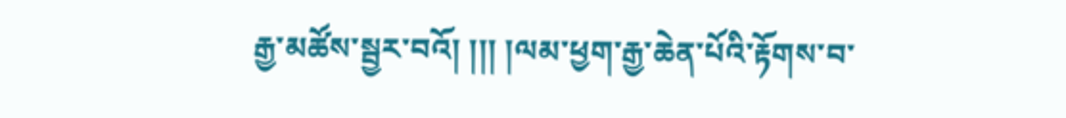རྒྱ་མཚོས་སྦྱར་བའོ། །།། །ལམ་ཕྱག་རྒྱ་ཆེན་པོའི་རྟོགས་བ་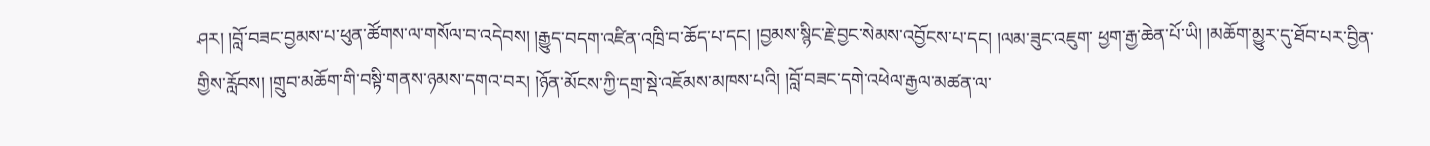ཤར། །བློ་བཟང་བྱམས་པ་ཕུན་ཚོགས་ལ་གསོལ་བ་འདེབས། །རྒྱུད་བདག་འཛིན་འཁྲི་བ་ཆོད་པ་དང། །བྱམས་སྙིང་རྗེ་བྱང་སེམས་འབྱོངས་པ་དང། །ལམ་ཟུང་འཇུག་ ཕྱག་རྒྱ་ཆེན་པོ་ཡི། །མཆོག་མྱུར་དུ་ཐོབ་པར་བྱིན་གྱིས་རློབས། །གྲུབ་མཆོག་གི་བསྟི་གནས་ཉམས་དགའ་བར། །ཉོན་མོངས་ཀྱི་དགྲ་སྡེ་འཇོམས་མཁས་པའི། །བློ་བཟང་དགེ་འཕེལ་རྒྱལ་མཚན་ལ་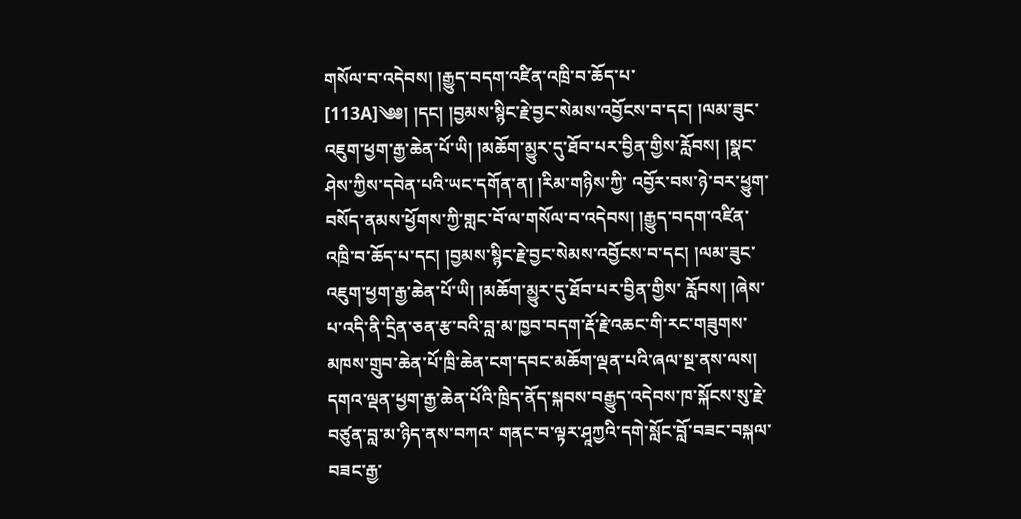གསོལ་བ་འདེབས། །རྒྱུད་བདག་འཛིན་འཁྲི་བ་ཆོད་པ་ [113A]༄༅། །དང། །བྱམས་སྙིང་རྗེ་བྱང་སེམས་འབྱོངས་བ་དང། །ལམ་ཟུང་འཇུག་ཕྱག་རྒྱ་ཆེན་པོ་ཡི། །མཆོག་མྱུར་དུ་ཐོབ་པར་བྱིན་གྱིས་རློབས། །སྣང་ཤེས་ཀྱིས་དབེན་པའི་ཡང་དགོན་ན། །རིམ་གཉིས་ཀྱི་ འབྱོར་བས་ཉེ་བར་ཕྱུག་བསོད་ནམས་ཕྱོགས་ཀྱི་གླང་བོ་ལ་གསོལ་བ་འདེབས། །རྒྱུད་བདག་འཛིན་འཁྲི་བ་ཆོད་པ་དང། །བྱམས་སྙིང་རྗེ་བྱང་སེམས་འབྱོངས་བ་དང། །ལམ་ཟུང་འཇུག་ཕྱག་རྒྱ་ཆེན་པོ་ཡི། །མཆོག་མྱུར་དུ་ཐོབ་པར་བྱིན་གྱིས་ རློབས། །ཞེས་པ་འདི་ནི་དྲིན་ཅན་རྩ་བའི་བླ་མ་ཁྱབ་བདག་རྡོ་རྗེ་འཆང་གི་རང་གཟུགས་མཁས་གྲུབ་ཆེན་པོ་ཁྲི་ཆེན་ངག་དབང་མཆོག་ལྡན་པའི་ཞལ་སྔ་ནས་ལས། དགའ་ལྡན་ཕྱག་རྒྱ་ཆེན་པོའི་ཁྲིད་ནོད་སྐབས་བརྒྱུད་འདེབས་ཁ་སྐོངས་སུ་རྗེ་བཙུན་བླ་མ་ཉིད་ནས་བཀའ་ གནང་བ་ལྟར་ཤཱཀྱའི་དགེ་སློང་བློ་བཟང་བསྐལ་བཟང་རྒྱ་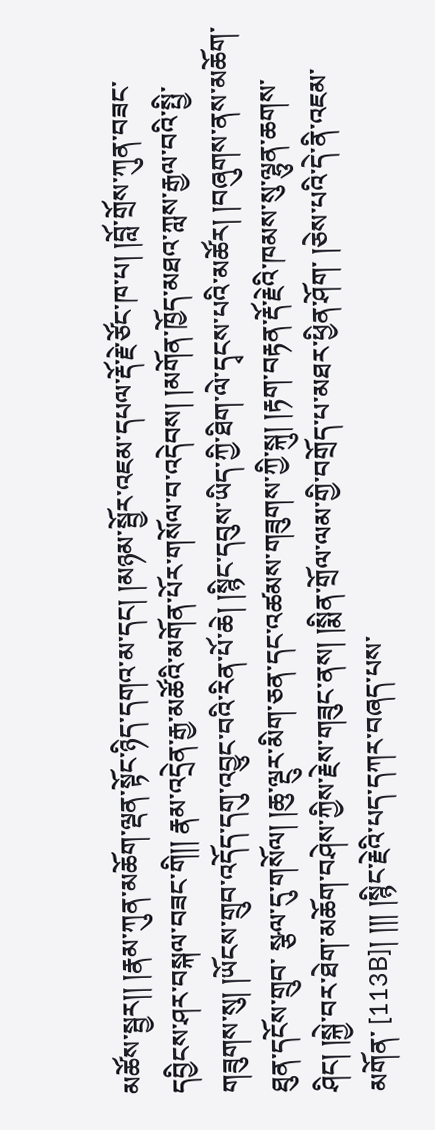མཚོས་སྦྱར།། །རྣམ་ཀུན་མཆོག་ལྡན་སྟོང་ཉིད་དགའ་མ་དང། །མཉམ་སྦྱོར་འཇམ་དཔལ་རྡོ་རྗེ་ཙོང་ཁ་པ། །བློ་གྲོས་ཀུན་བཟང་དབྱིངས་ཤར་བསྐལ་བཟང་གི།། རྣམ་འདྲེན་རྒྱ་མཚོའི་མགོན་པོར་གསོལ་བ་འདེབས། །མགོན་ཁྱོད་མཐའ་ཀླས་རྒྱལ་བའི་སྤྱི་གཟུགས་སུ། །ཡོངས་གྲུབ་འདོད་དགུ་འབྱུང་བའི་རིན་པོ་ཆེ། །སྙིང་དབུས་ཡིད་ཀྱི་ཐིག་ལེ་དྭངས་པའི་མཚོར། །བཞུགས་ནས་མཆོག་ཐུན་དངོས་གྲུབ་ སྩལ་དུ་གསོལ། །ཆུ་ལྔུར་མིག་ཅན་དང་འཚམས་གཟུགས་ཀྱི་སྐུ། །རྟག་བརྟན་རྡོ་རྗེའི་ཁམས་སུ་ལྷུན་ཆགས་ཤིང། །སྐྱེ་བར་ཐེག་མཆོག་བཤེས་ཀྱིས་རྗེས་གཟུང་ནས། །སྨིན་གྲོལ་ལམ་གྱི་བགྲོད་པ་མཐར་ཕྱིན་ཤོག་ །ཅེས་པའི་དེ་ནི་འཇམ་མགོན་ [113B]། །།། །སྙིང་རྗེའི་པད་དཀར་བཞད་པས་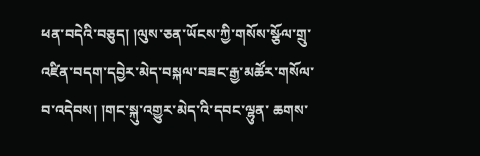ཕན་བདེའི་བཅུད། །ལུས་ཅན་ཡོངས་ཀྱི་གསོས་སྩོལ་གྲུ་འཛིན་བདག་དབྱེར་མེད་བསྐལ་བཟང་རྒྱ་མཚོར་གསོལ་བ་འདེབས། །གང་སྐུ་འགྱུར་མེད་འི་དབང་ལྷུན་ ཆགས་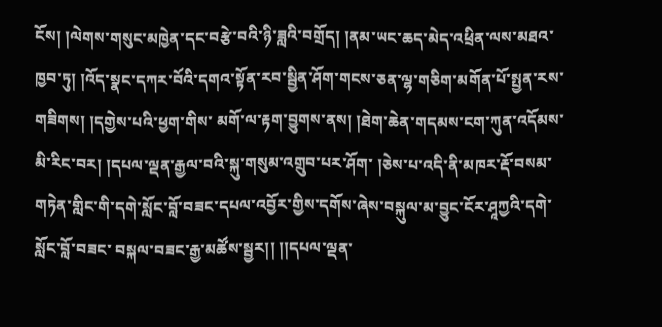ངོས། །ལེགས་གསུང་མཁྱེན་དང་བརྩེ་བའི་ཉི་ཟླའི་བགྲོད། །ནམ་ཡང་ཆད་མེད་འཕྲིན་ལས་མཐའ་ཁྱབ་ཏུ། །འོད་སྣང་དཀར་བོའི་དགའ་སྟོན་རབ་སྦྱིན་ཤོག་གངས་ཅན་ལྷ་གཅིག་མགོན་པོ་སྤྱན་རས་གཟིགས། །དགྱེས་པའི་ཕྱག་གིས་ མགོ་ལ་རྟག་བྱུགས་ནས། །ཐེག་ཆེན་གདམས་ངག་ཀུན་འདོམས་མི་རིང་བར། །དཔལ་ལྡན་རྒྱལ་བའི་སྐུ་གསུམ་འགྲུབ་པར་ཤོག་ །ཅེས་པ་འདི་ནི་མཁར་རྡོ་བསམ་གཏེན་གླིང་གི་དགེ་སློང་བློ་བཟང་དཔལ་འབྱོར་གྱིས་དགོས་ཞེས་བསྐུལ་མ་བྱུང་ངོར་ཤཱཀྱའི་དགེ་སློང་བློ་བཟང་ བསྐལ་བཟང་རྒྱ་མཚོས་སྦྱར།། །།དཔལ་ལྡན་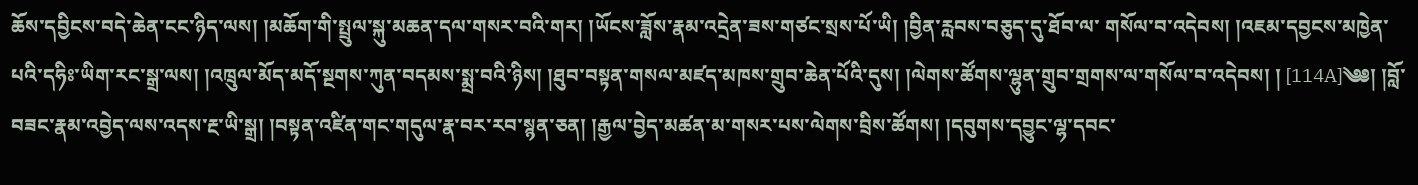ཆོས་དབྱིངས་བདེ་ཆེན་ངང་ཉིད་ལས། །མཆོག་གི་སྤྲུལ་སྐུ་མཆན་དལ་གསར་བའི་གར། །ཡོངས་ཟློས་རྣམ་འདྲེན་ཟས་གཙང་སྲས་པོ་ཡི། །བྱིན་རླབས་བཅུད་དུ་ཐོབ་ལ་ གསོལ་བ་འདེབས། །འཇམ་དབྱངས་མཁྱེན་པའི་དཧིཿ་ཡིག་རང་སྒྲ་ལས། །འཁྲུལ་མོད་མདོ་སྔགས་ཀུན་བདམས་སྨྲ་བའི་ཉིས། །ཐུབ་བསྟན་གསལ་མཛད་མཁས་གྲུབ་ཆེན་པོའི་དུས། །ལེགས་ཚོགས་ལྷུན་གྲུབ་གྲགས་ལ་གསོལ་བ་འདེབས། ། [114A]༄༅། །བློ་བཟང་རྣམ་འབྱེད་ལས་འདས་རྔ་ཡི་སྒྲ། །བསྟན་འཛིན་གང་གདུལ་རྣ་བར་རབ་སྙན་ཅན། །རྒྱལ་བྱེད་མཚན་མ་གསར་པས་ལེགས་བྲིས་ཚོགས། །དབུགས་དབྱུང་ལྷ་དབང་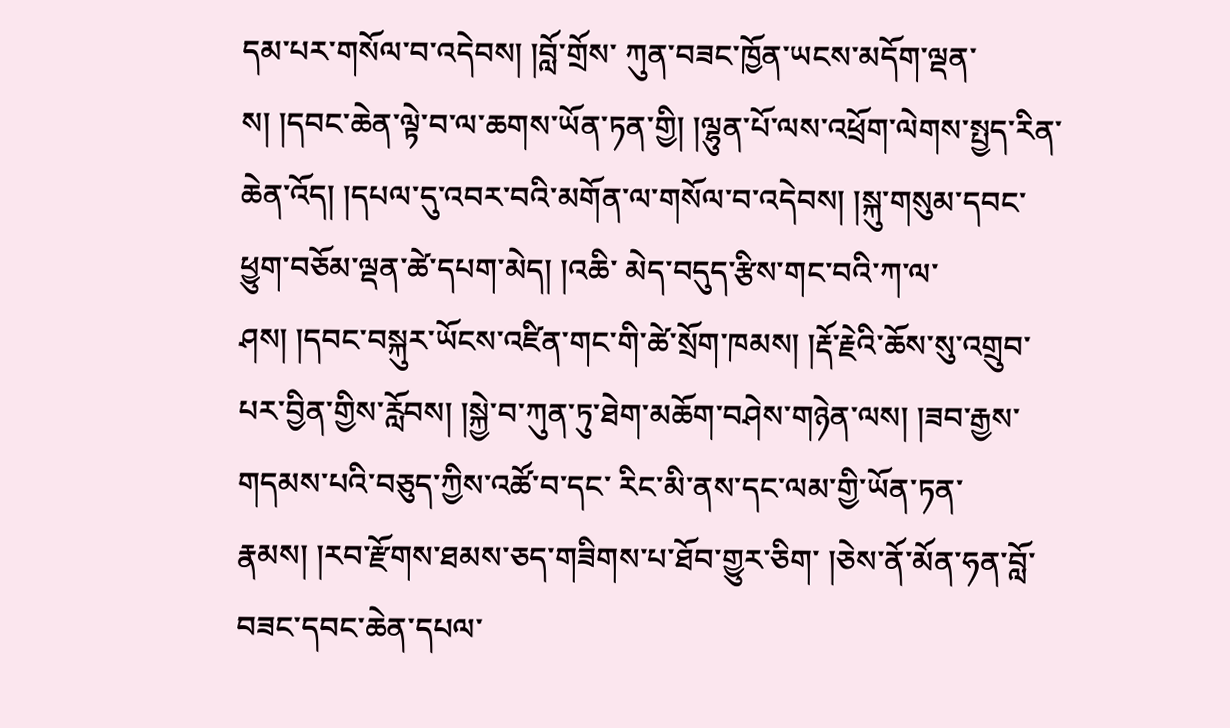དམ་པར་གསོལ་བ་འདེབས། །བློ་གྲོས་ ཀུན་བཟང་ཁྱོན་ཡངས་མདོག་ལྡན་ས། །དབང་ཆེན་ལྟེ་བ་ལ་ཆགས་ཡོན་ཏན་གྱི། །ལྷུན་པོ་ལས་འཕྲོག་ལེགས་སྤྱད་རིན་ཆེན་འོད། །དཔལ་དུ་འབར་བའི་མགོན་ལ་གསོལ་བ་འདེབས། །སྐུ་གསུམ་དབང་ཕྱུག་བཅོམ་ལྡན་ཚེ་དཔག་མེད། །འཆི་ མེད་བདུད་རྩིས་གང་བའི་ཀ་ལ་ཤས། །དབང་བསྐུར་ཡོངས་འཛིན་གང་གི་ཚེ་སྲོག་ཁམས། །རྡོ་རྗེའི་ཆོས་སུ་འགྲུབ་པར་བྱིན་གྱིས་རློབས། །སྐྱེ་བ་ཀུན་ཏུ་ཐེག་མཆོག་བཤེས་གཉེན་ལས། །ཟབ་རྒྱས་གདམས་པའི་བཅུད་ཀྱིས་འཚོ་བ་དང་ རིང་མི་ནས་དང་ལམ་གྱི་ཡོན་ཏན་རྣམས། །རབ་རྫོགས་ཐམས་ཅད་གཟིགས་པ་ཐོབ་གྱུར་ཅིག་ །ཅེས་ནོ་མོན་ཧན་བློ་བཟང་དབང་ཆེན་དཔལ་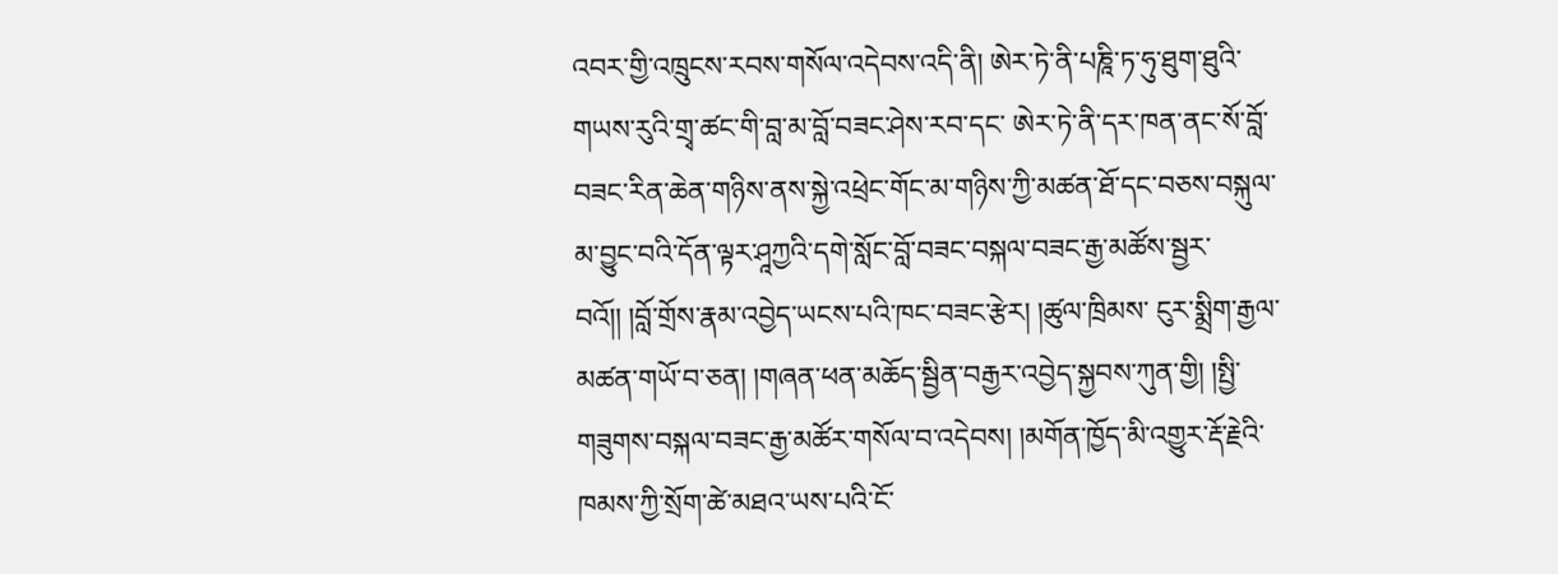འབར་གྱི་འཁྲུངས་རབས་གསོལ་འདེབས་འདི་ནི། ཨེར་ཏེ་ནི་པཎཱི་ཏ་ཧུ་ཐུག་ཐུའི་གཡས་རུའི་གྲྭ་ཚང་གི་བླ་མ་བློ་བཟང་ཤེས་རབ་དང་ ཨེར་ཏེ་ནི་དར་ཁན་ནང་སོ་བློ་བཟང་རིན་ཆེན་གཉིས་ནས་སྐྱེ་འཕྲེང་གོང་མ་གཉིས་ཀྱི་མཚན་ཐོ་དང་བཅས་བསྐུལ་མ་བྱུང་བའི་དོན་ལྟར་ཤཱཀྱའི་དགེ་སློང་བློ་བཟང་བསྐལ་བཟང་རྒྱ་མཚོས་སྦྱར་བའོ།། །བློ་གྲོས་རྣམ་འབྱེད་ཡངས་པའི་ཁང་བཟང་རྩེར། །ཚུལ་ཁྲིམས་ ངུར་སྨྲིག་རྒྱལ་མཚན་གཡོ་བ་ཅན། །གཞན་ཕན་མཆོད་སྦྱིན་བརྒྱར་འབྱེད་སྐྱབས་ཀུན་གྱི། །སྤྱི་གཟུགས་བསྐལ་བཟང་རྒྱ་མཚོར་གསོལ་བ་འདེབས། །མགོན་ཁྱོད་མི་འགྱུར་རྡོ་རྗེའི་ཁམས་ཀྱི་སྲོག་ཚེ་མཐའ་ཡས་པའི་ངོ་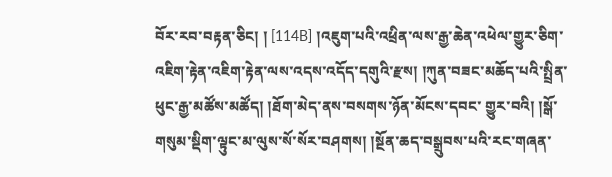བོར་རབ་བརྟན་ཅིང། ། [114B] །འཇུག་པའི་འཕྲིན་ལས་རྒྱ་ཆེན་འཕེལ་གྱུར་ཅིག་འཇིག་རྟེན་འཇིག་རྟེན་ལས་འདས་འདོད་དགུའི་རྫས། །ཀུན་བཟང་མཆོད་པའི་སྤྲིན་ཕུང་རྒྱ་མཚོས་མཚོད། །ཐོག་མེད་ནས་བསགས་ཉོན་མོངས་དབང་ གྱུར་བའི། །སྒོ་གསུམ་སྡིག་ལྟུང་མ་ལུས་སོ་སོར་བཤགས། །སྔོན་ཆད་བསྒྲུབས་པའི་རང་གཞན་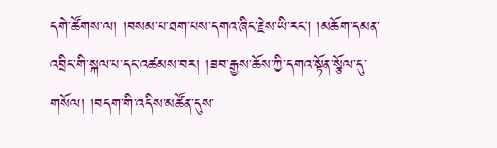དགེ་ཚོགས་ལ། །བསམ་པ་ཐག་པས་དགའ་ཞིང་རྗེས་ཡི་རང། །མཆོག་དམན་འབྲིང་གི་སྐལ་པ་དང་འཚམས་བར། །ཟབ་རྒྱས་ཆོས་ཀྱི་དགའ་སྟོན་སྩོལ་དུ་ གསོལ། །བདག་གི་འདིས་མཚོན་དུས་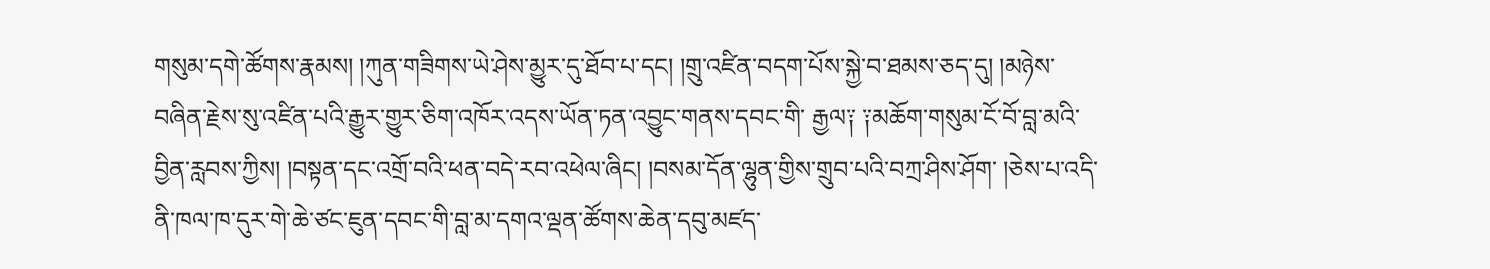གསུམ་དགེ་ཚོགས་རྣམས། །ཀུན་གཟིགས་ཡེ་ཤེས་མྱུར་དུ་ཐོབ་པ་དང། །གྲུ་འཛིན་བདག་པོས་སྐྱེ་བ་ཐམས་ཅད་དུ། །མཉེས་བཞིན་རྗེས་སུ་འཛིན་པའི་རྒྱུར་གྱུར་ཅིག་འཁོར་འདས་ཡོན་ཏན་འབྱུང་གནས་དབང་གི་ རྒྱལ༑ ༑མཆོག་གསུམ་ངོ་བོ་བླ་མའི་བྱིན་རླབས་ཀྱིས། །བསྟན་དང་འགྲོ་བའི་ཕན་བདེ་རབ་འཕེལ་ཞིང། །བསམ་དོན་ལྷུན་གྱིས་གྲུབ་པའི་བཀྲ་ཤིས་ཤོག་ །ཅེས་པ་འདི་ནི་ཁལ་ཁ་དུར་གེ་ཆེ་ཙང་ཇུན་དབང་གི་བླ་མ་དགའ་ལྡན་ཚོགས་ཆེན་དབུ་མཛད་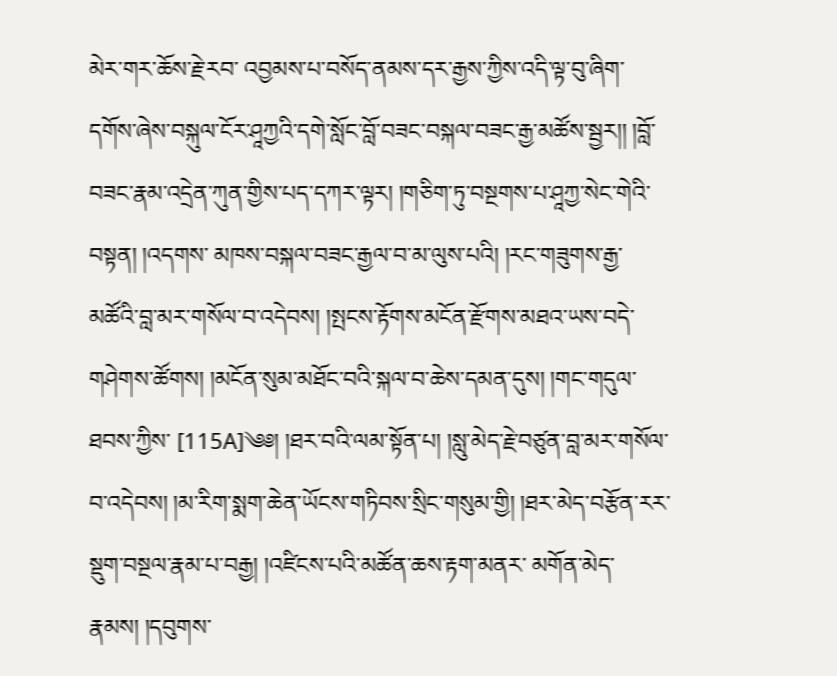མེར་གར་ཆོས་རྗེ་རབ་ འབྱམས་པ་བསོད་ནམས་དར་རྒྱས་ཀྱིས་འདི་ལྟ་བུ་ཞིག་དགོས་ཞེས་བསྐུལ་ངོར་ཤཱཀྱའི་དགེ་སློང་བློ་བཟང་བསྐལ་བཟང་རྒྱ་མཚོས་སྦྱར།། །བློ་བཟང་རྣམ་འདྲེན་ཀུན་གྱིས་པད་དཀར་ལྟར། །གཅིག་ཏུ་བསྔགས་པ་ཤཱཀྱ་སེང་གེའི་བསྟན། །འདགས་ མཁས་བསྐལ་བཟང་རྒྱལ་བ་མ་ལུས་པའི། །རང་གཟུགས་རྒྱ་མཚོའི་བླ་མར་གསོལ་བ་འདེབས། །སྤངས་རྟོགས་མངོན་རྫོགས་མཐའ་ཡས་བདེ་གཤེགས་ཚོགས། །མངོན་སུམ་མཐོང་བའི་སྐལ་བ་ཆེས་དམན་དུས། །གང་གདུལ་ཐབས་ཀྱིས་ [115A]༄༅། །ཐར་བའི་ལམ་སྟོན་པ། །སླུ་མེད་རྗེ་བཙུན་བླ་མར་གསོལ་བ་འདེབས། །མ་རིག་སྨག་ཆེན་ཡོངས་གཏིབས་སྲིང་གསུམ་གྱི། །ཐར་མེད་བརྩོན་རར་སྡུག་བསྔལ་རྣམ་པ་བརྒྱ། །འཛིངས་པའི་མཚོན་ཆས་རྟག་མནར་ མགོན་མེད་རྣམས། །དབུགས་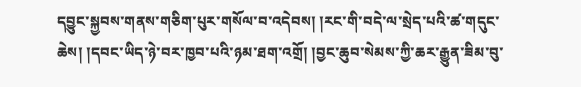དབྱུང་སྐྱབས་གནས་གཅིག་པུར་གསོལ་བ་འདེབས། །རང་གི་བདེ་ལ་སྲེད་པའི་ཚ་གདུང་ཆེས། །དབང་ཡིད་ཉེ་བར་ཁྱབ་པའི་ཉམ་ཐག་འགྲོ། །བྱང་ཆུབ་སེམས་ཀྱི་ཆར་རྒྱུན་ཟིམ་བུ་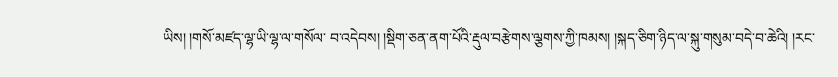ཡིས། །གསོ་མཛད་ལྷ་ཡི་ལྷ་ལ་གསོལ་ བ་འདེབས། །སྡིག་ཅན་ནག་པོའི་རྡུལ་བརྩེགས་ལྕགས་ཀྱི་ཁམས། །སྐད་ཅིག་ཉིད་ལ་སྐུ་གསུམ་བདེ་བ་ཆེའི། །རང་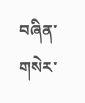བཞིན་གསེར་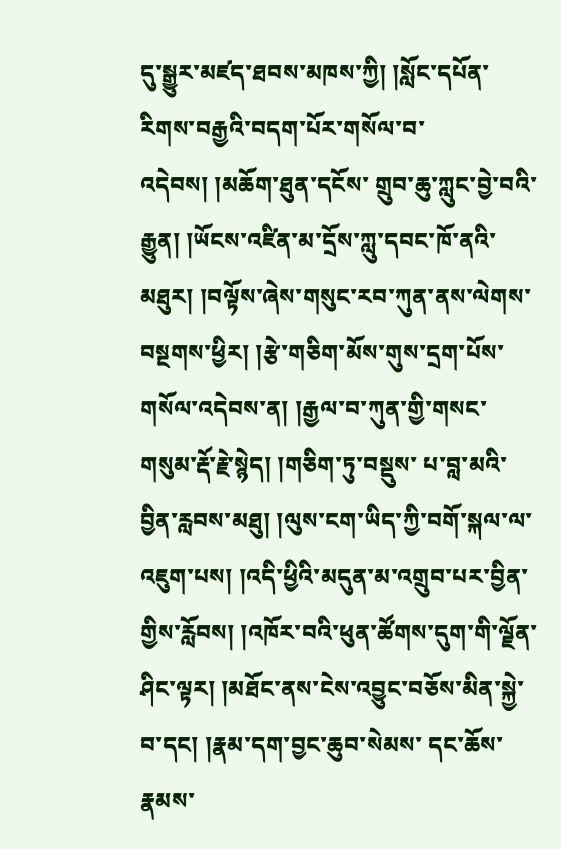དུ་སྒྱུར་མཛད་ཐབས་མཁས་ཀྱི། །སློང་དཔོན་རིགས་བརྒྱའི་བདག་པོར་གསོལ་བ་འདེབས། །མཆོག་ཐུན་དངོས་ གྲུབ་ཆུ་ཀླུང་བྱེ་བའི་རྒྱུན། །ཡོངས་འཛིན་མ་དྲོས་ཀླུ་དབང་ཁོ་ནའི་མཐུར། །བལྟོས་ཞེས་གསུང་རབ་ཀུན་ནས་ལེགས་བསྔགས་ཕྱིར། །རྩེ་གཅིག་མོས་གུས་དྲག་པོས་གསོལ་འདེབས་ན། །རྒྱལ་བ་ཀུན་གྱི་གསང་གསུམ་རྡོ་རྗེ་སྙེད། །གཅིག་ཏུ་བསྡུས་ པ་བླ་མའི་བྱིན་རླབས་མཐུ། །ལུས་ངག་ཡིད་ཀྱི་བགོ་སྐལ་ལ་འཇུག་པས། །འདི་ཕྱིའི་མདུན་མ་འགྲུབ་པར་བྱིན་གྱིས་རློབས། །འཁོར་བའི་ཕུན་ཚོགས་དུག་གི་ལྗོན་ཤིང་ལྟར། །མཐོང་ནས་ངེས་འབྱུང་བཅོས་མིན་སྐྱེ་བ་དང། །རྣམ་དག་བྱང་ཆུབ་སེམས་ དང་ཆོས་རྣམས་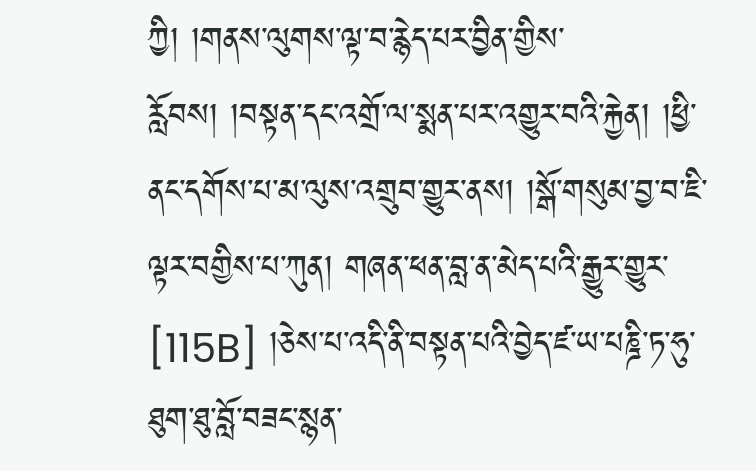ཀྱི། །གནས་ལུགས་ལྟ་བ་རྙེད་པར་བྱིན་གྱིས་རློབས། །བསྟན་དང་འགྲོ་ལ་སྨན་པར་འགྱུར་བའི་རྐྱེན། །ཕྱི་ནང་དགོས་པ་མ་ལུས་འགྲུབ་གྱུར་ནས། །སྒོ་གསུམ་བྱ་བ་ཇི་ལྟར་བགྱིས་པ་ཀུན། གཞན་ཕན་བླ་ན་མེད་པའི་རྒྱུར་གྱུར་ [115B] །ཅེས་པ་འདི་ནི་བསྟན་པའི་བྱེད་ཛ་ཡ་པཎྜི་ཏ་ཧུ་ཐུག་ཐུ་བློ་བཟང་སྙན་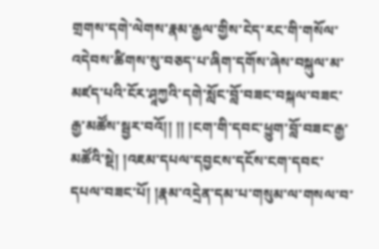གྲགས་དགེ་ལེགས་རྣམ་རྒྱལ་གྱིས་ངེད་རང་གི་གསོལ་འདེབས་ཚིགས་སུ་བཅད་པ་ཞིག་དགོས་ཞེས་བསྐུལ་མ་མཛད་པའི་ངོར་ཤཱཀྱའི་དགེ་སློང་བློ་བཟང་བསྐལ་བཟང་རྒྱ་མཚོས་སྦྱར་བའོ།། །། །ངག་གི་དབང་ཕྱུག་བློ་བཟང་རྒྱ་མཚོའི་སྡེ། །འཇམ་དཔལ་དབྱངས་དངོས་ངག་དབང་དཔལ་བཟང་པོ། །རྣམ་འདྲེན་དམ་པ་གསུམ་ལ་གསལ་བ་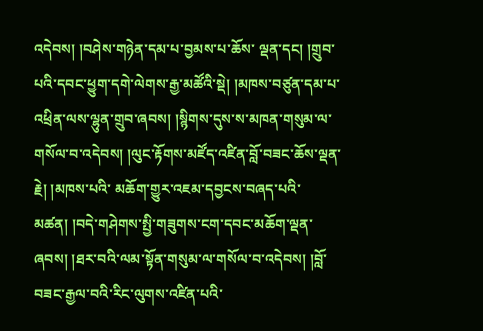འདེབས། །བཤེས་གཉེན་དམ་པ་བྱམས་པ་ཆོས་ ལྡན་དང། །གྲུབ་པའི་དབང་ཕྱུག་དགེ་ལེགས་རྒྱ་མཚོའི་སྡེ། །མཁས་བཙུན་དམ་པ་འཕྲིན་ལས་ལྷུན་གྲུབ་ཞབས། །སྙིགས་དུས་ས་མཁན་གསུམ་ལ་གསོལ་བ་འདེབས། །ལུང་རྟོགས་མཛོད་འཛིན་བློ་བཟང་ཆོས་ལྡན་རྗེ། །མཁས་པའི་ མཆོག་གྱུར་འཇམ་དབྱངས་བཞད་པའི་མཚན། །བདེ་གཤེགས་སྤྱི་གཟུགས་ངག་དབང་མཆོག་ལྡན་ཞབས། །ཐར་བའི་ལམ་སྟོན་གསུམ་ལ་གསོལ་བ་འདེབས། །བློ་བཟང་རྒྱལ་བའི་རིང་ལུགས་འཛིན་པའི་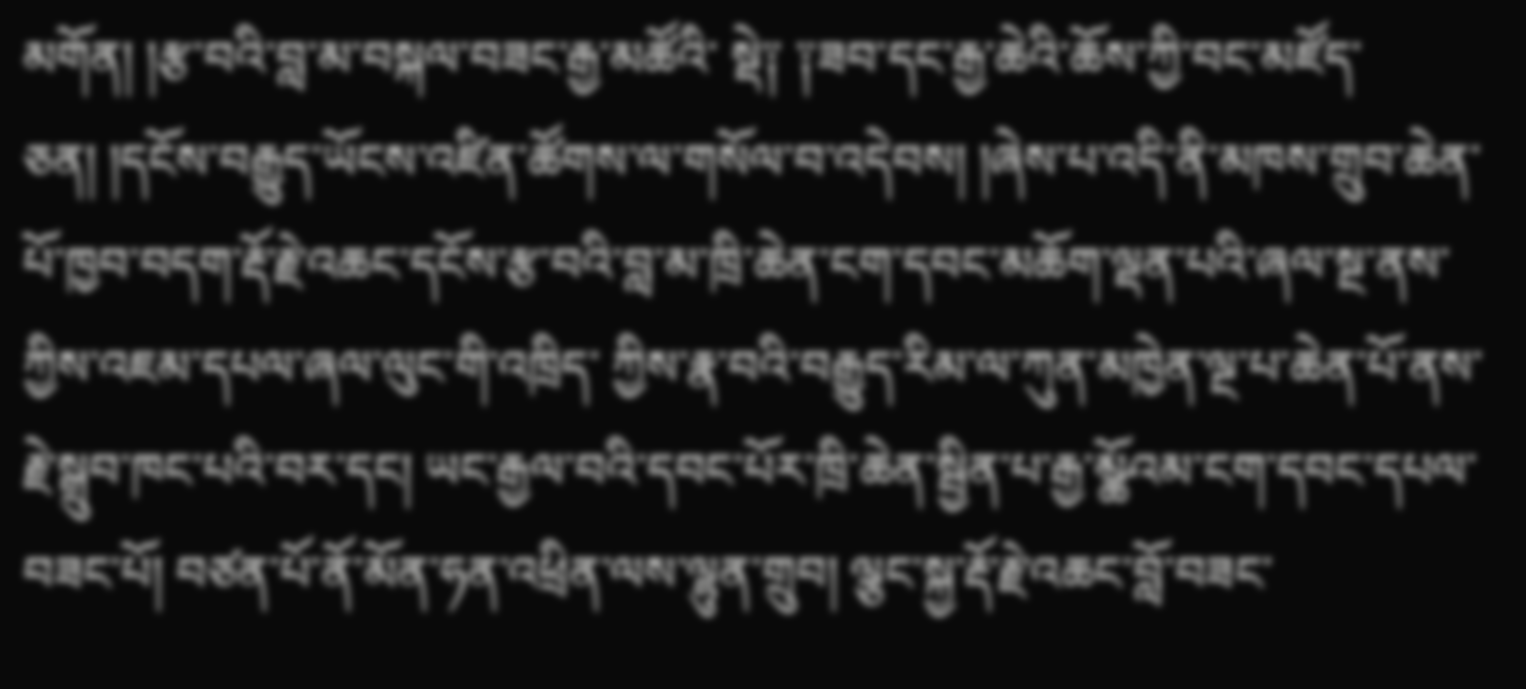མགོན། །རྩ་བའི་བླ་མ་བསྐལ་བཟང་རྒྱ་མཚོའི་ སྡེ༑ ༑ཟབ་དང་རྒྱ་ཆེའི་ཆོས་ཀྱི་བང་མཛོད་ཅན། །དངོས་བརྒྱུད་ཡོངས་འཛིན་ཚོགས་ལ་གསོལ་བ་འདེབས། །ཞེས་པ་འདི་ནི་མཁས་གྲུབ་ཆེན་པོ་ཁྱབ་བདག་རྡོ་རྗེ་འཆང་དངོས་རྩ་བའི་བླ་མ་ཁྲི་ཆེན་ངག་དབང་མཆོག་ལྡན་པའི་ཞལ་སྔ་ནས་ཀྱིས་འཇམ་དཔལ་ཞལ་ལུང་གི་འཁྲིད་ ཀྱིས་རྣ་བའི་བརྒྱུད་རིམ་ལ་ཀུན་མཁྱེན་ལྔ་པ་ཆེན་པོ་ནས་རྗེ་སྒྲུབ་ཁང་པའི་བར་དང། ཡང་རྒྱལ་བའི་དབང་པོར་ཁྲི་ཆེན་སྦྱིན་པ་རྒྱ་མྪོའམ་ངག་དབང་དཔལ་བཟང་པོ། བཙན་པོ་ནོ་མོན་ཧན་འཕྲིན་ལས་ལྷུན་གྲུབ། ལྕང་སྐྱ་རྡོ་རྗེ་འཆང་བློ་བཟང་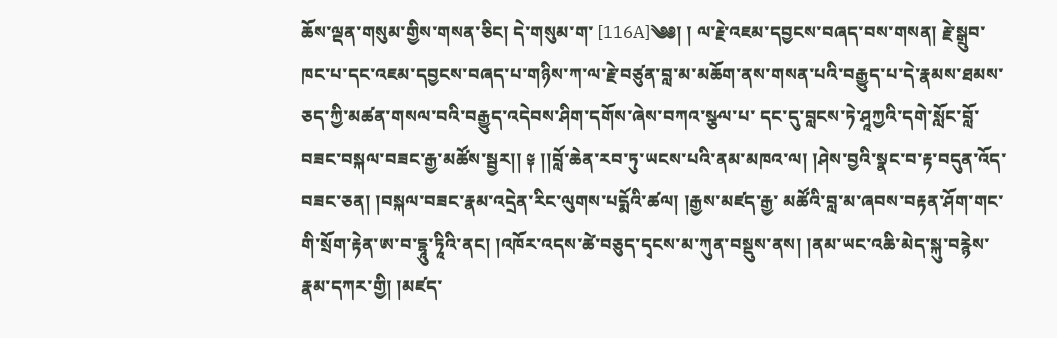ཆོས་ལྡན་གསུམ་གྱིས་གསན་ཅིང། དེ་གསུམ་ག་ [116A]༄༅། ། ལ་རྗེ་འཇམ་དབྱངས་བཞད་བས་གསན། རྗེ་སྒྲུབ་ཁང་པ་དང་འཇམ་དབྱངས་བཞད་པ་གཉིས་ཀ་ལ་རྗེ་བཙུན་བླ་མ་མཆོག་ནས་གསན་པའི་བརྒྱུད་པ་དེ་རྣམས་ཐམས་ཅད་ཀྱི་མཚན་གསལ་བའི་བརྒྱུད་འདེབས་ཤིག་དགོས་ཞེས་བཀའ་སྩལ་པ་ དང་དུ་བླངས་ཏེ་ཤཱཀྱའི་དགེ་སློང་བློ་བཟང་བསྐལ་བཟང་རྒྱ་མཚོས་སྦྱར།། ༈ །།བློ་ཆེན་རབ་ཏུ་ཡངས་པའི་ནམ་མཁའ་ལ། །ཤེས་བྱའི་སྣང་བ་རྟ་བདུན་འོད་བཟང་ཅན། །བསྐལ་བཟང་རྣམ་འདྲེན་རིང་ལུགས་པདྨོའི་ཚལ། །རྒྱས་མཛད་རྒྱ་ མཚོའི་བླ་མ་ཞབས་བརྟན་ཤོག་གང་གི་སྲོག་རྟེན་ཨ་བ་དྷཱུ་ཏཱིའི་ནང། །འཁོར་འདས་ཚེ་བཅུད་དྭངས་མ་ཀུན་བསྡུས་ནས། །ནམ་ཡང་འཆི་མེད་སྐུ་བརྙེས་རྣམ་དཀར་གྱི། །མཛད་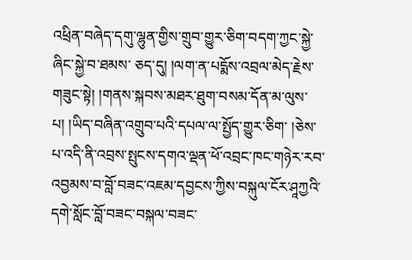འཕྲིན་བཞེད་དགུ་ལྷུན་གྱིས་གྲུབ་གྱུར་ཅིག་བདག་ཀྱང་སྐྱེ་ཞིང་སྐྱེ་བ་ཐམས་ ཅད་དུ། །ལག་ན་པདྨོས་འབྲལ་མེད་རྗེས་གཟུང་སྟེ། །གནས་སྐབས་མཐར་ཐུག་བསམ་དོན་མ་ལུས་པ། །ཡིད་བཞིན་འགྲུབ་པའི་དཔལ་ལ་སྤྱོད་གྱུར་ཅིག་ །ཅེས་པ་འདི་ནི་འབྲས་སྤུངས་དགའ་ལྡན་ཕོ་འབྲང་ཁང་གཉེར་རབ་འབྱམས་བ་བློ་བཟང་འཇམ་དབྱངས་ཀྱིས་བསྐུལ་ངོར་ཤཱཀྱའི་ དགེ་སློང་བློ་བཟང་བསྐལ་བཟང་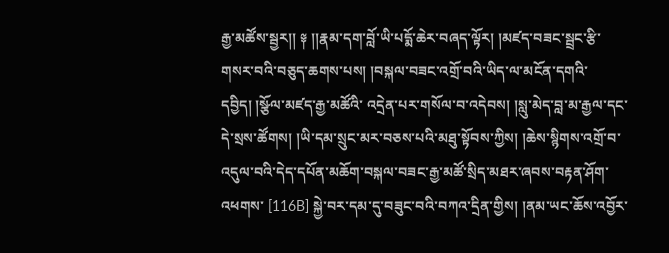རྒྱ་མཚོས་སྦྱར།། ༈ །།རྣམ་དག་བློ་ཡི་པདྨོ་ཆེར་བཞད་ལྟོར། །མཛད་བཟང་སྦྲང་རྩི་གསར་བའི་བཅུད་ཆགས་པས། །བསྐལ་བཟང་འགྲོ་བའི་ཡིད་ལ་མངོན་དགའི་དབྱིད། །སྩོལ་མཛད་རྒྱ་མཚོའི་ འདྲེན་པར་གསོལ་བ་འདེབས། །སླུ་མེད་བླ་མ་རྒྱལ་དང་དེ་སྲས་ཚོགས། །ཡི་དམ་སྲུང་མར་བཅས་པའི་མཐུ་སྟོབས་ཀྱིས། །ཆེས་སྙིགས་འགྲོ་བ་འདུལ་བའི་དེད་དཔོན་མཆོག་བསྐལ་བཟང་རྒྱ་མཚོ་སྲིད་མཐར་ཞབས་བརྟན་ཤོག་འཕགས་ [116B] སྐྱེ་བར་དམ་དུ་བཟུང་བའི་བཀའ་དྲིན་གྱིས། །ནམ་ཡང་ཆོས་འབྱོར་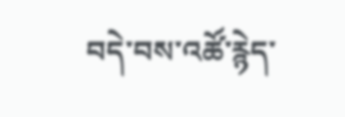བདེ་བས་འཚོ་རྙེད་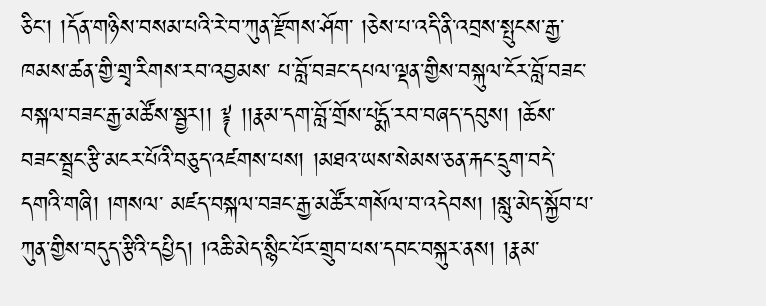ཅིང། །དོན་གཉིས་བསམ་པའི་རེ་བ་ཀུན་རྫོགས་ཤོག་ །ཅེས་པ་འདི་ནི་འབྲས་སྤུངས་རྒྱ་ཁམས་ཚན་གྱི་གྲྭ་རིགས་རབ་འབྱམས་ པ་བློ་བཟང་དཔལ་ལྡན་གྱིས་བསྐུལ་ངོར་བློ་བཟང་བསྐལ་བཟང་རྒྱ་མཚོས་སྦྱར།། ༈ །།རྣམ་དག་བློ་གྲོས་པདྨོ་རབ་བཞད་དབུས། །ཆོས་བཟང་སྦྲང་རྩི་མངར་པོའི་བཅུད་འཛགས་པས། །མཐའ་ཡས་སེམས་ཅན་རྐང་དྲུག་བདེ་དགའི་གཞི། །གསལ་ མཛད་བསྐལ་བཟང་རྒྱ་མཚོར་གསོལ་བ་འདེབས། །སླུ་མེད་སྐྱོབ་པ་ཀུན་གྱིས་བདུད་རྩིའི་དཔྱིད། །འཆི་མེད་སྙིང་པོར་གྲུབ་པས་དབང་བསྐུར་ནས། །རྣམ་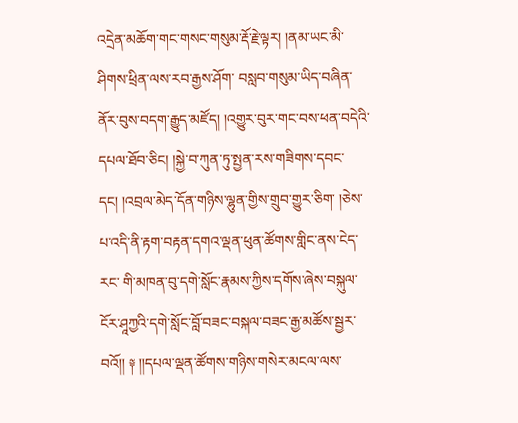འདྲེན་མཆོག་གང་གསང་གསུམ་རྡོ་རྗེ་ལྟར། །ནམ་ཡང་མི་ཤིགས་ཕྲིན་ལས་རབ་རྒྱས་ཤོག་ བསླབ་གསུམ་ཡིད་བཞིན་ནོར་བུས་བདག་རྒྱུད་མཛོད། །འགྱུར་བུར་གང་བས་ཕན་བདེའི་དཔལ་ཐོབ་ཅིང། །སྐྱེ་བ་ཀུན་ཏུ་སྤྱན་རས་གཟིགས་དབང་དང། །འབྲལ་མེད་དོན་གཉིས་ལྷུན་གྱིས་གྲུབ་གྱུར་ཅིག་ །ཅེས་པ་འདི་ནི་རྟག་བརྟན་དགའ་ལྡན་ཕུན་ཚོགས་གླིང་ནས་ངེད་རང་ གི་མཁན་བུ་དགེ་སློང་རྣམས་ཀྱིས་དགོས་ཞེས་བསྐུལ་ངོར་ཤཱཀྱའི་དགེ་སློང་བློ་བཟང་བསྐལ་བཟང་རྒྱ་མཚོས་སྦྱར་བའོ།། ༈ །།དཔལ་ལྡན་ཚོགས་གཉིས་གསེར་མངལ་ལས་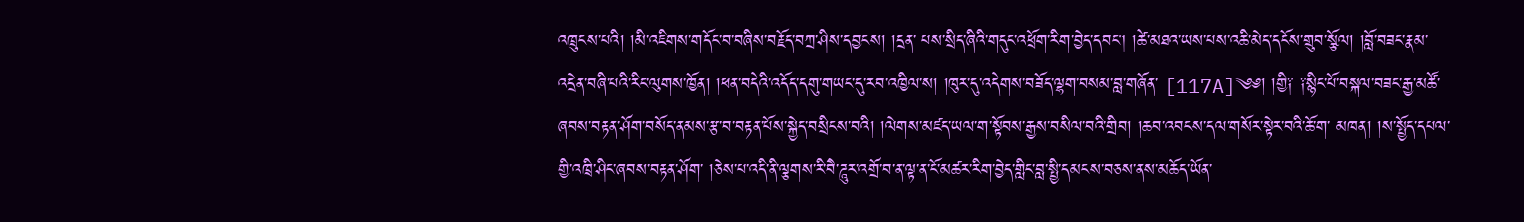འཁྲུངས་པའི། །མི་འཇིགས་གདོང་བ་བཞིས་བརྗོད་བཀྲ་ཤིས་དབྱངས། །དྲན་ པས་སྲིད་ཞིའི་གདུང་འཕྲོག་རིག་བྱེད་དབང། །ཚེ་མཐའ་ཡས་པས་འཆི་མེད་དངོས་གྲུབ་སྩོལ། །བློ་བཟང་རྣམ་འདྲེན་བཞི་པའི་རིང་ལུགས་ཁྱོན། །ཕན་བདེའི་འདོད་དགུ་གཡང་དུ་རབ་འཁྱིལ་ས། །ཁུར་དུ་འདེགས་བཟོད་ལྷག་བསམ་བླ་གཞོན་ [117A]༄༅། །གྱི༑ ༑སྙིང་པོ་བསྐལ་བཟང་རྒྱ་མཚོ་ཞབས་བརྟན་ཤོག་བསོད་ནམས་རྩ་བ་བརྟན་པོས་སྐྱེད་བསྲིངས་བའི། །ལེགས་མཛད་ཡལ་ག་སྟོབས་རྒྱས་བསིལ་བའི་གྲིབ། །ཆབ་འབངས་དལ་གསོར་སྟེར་བའི་ཆོ་ག་ མཁན། །ས་སྤྱོད་དཔལ་གྱི་འཁྲི་ཤིང་ཞབས་བརྟན་ཤོག་ །ཅེས་པ་འདི་ནི་ལྕགས་རི་བཻ་ཌཱུར་འགྲོ་བ་ན་ལྟ་ན་ངོ་མཚར་རིག་བྱེད་གླིང་བླ་སྤྱི་དམངས་བཅས་ནས་མཆོད་ཡོན་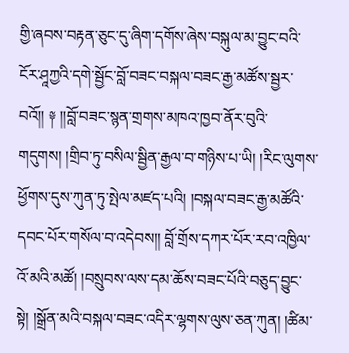གྱི་ཞབས་བརྟན་ཅུང་དུ་ཞིག་དགོས་ཞེས་བསྐུལ་མ་བྱུང་བའི་ངོར་ཤཱཀྱའི་དགེ་སྦྱོང་བློ་བཟང་བསྐལ་བཟང་རྒྱ་མཚོས་སྦྱར་ བའོ།། ༈ །།བློ་བཟང་སྙན་གྲགས་མཁའ་ཁྱབ་ནོར་བུའི་གདུགས། །གྲིབ་ཏུ་བསིལ་སྦྱིན་རྒྱལ་བ་གཉིས་པ་ཡི། །རིང་ལུགས་ཕྱོགས་དུས་ཀུན་ཏུ་སྤེལ་མཛད་པའི། །བསྐལ་བཟང་རྒྱ་མཚོའི་དབང་པོར་གསོལ་བ་འདེབས།། བློ་གྲོས་དཀར་པོར་རབ་འཁྱིལ་འོ་མའི་མཚོ། །བསྲུབས་ལས་དམ་ཆོས་བཟང་པོའི་བཅུད་བྱུང་སྟེ། །སྒྲོན་མའི་བསྐལ་བཟང་འདིར་ལྷགས་ལུས་ཅན་ཀུན། །ཚིམ་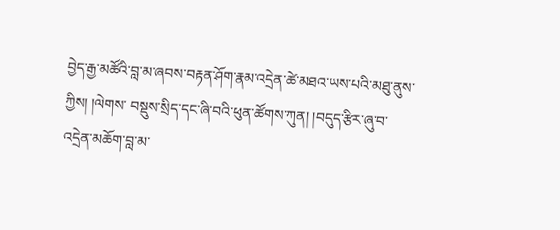བྱེད་རྒྱ་མཚོའི་བླ་མ་ཞབས་བརྟན་ཤོག་རྣམ་འདྲེན་ཚེ་མཐའ་ཡས་པའི་མཐུ་ནུས་ཀྱིས། །ལེགས་ བསྡུས་སྲིད་དང་ཞི་བའི་ཕུན་ཚོགས་ཀུན། །བདུད་རྩིར་ཞུ་བ་འདྲེན་མཆོག་བླ་མ་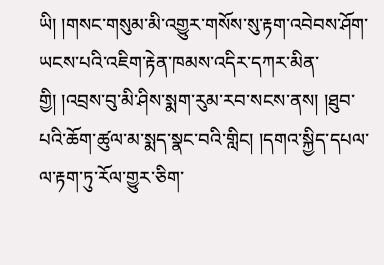ཡི། །གསང་གསུམ་མི་འགྱུར་གསོས་སུ་རྟག་འབེབས་ཤོག་ཡངས་པའི་འཇིག་རྟེན་ཁམས་འདིར་དཀར་མིན་གྱི། །འབྲས་བུ་མི་ཤིས་སྨག་རུམ་རབ་སངས་ནས། །ཐུབ་ པའི་ཆོག་ཚུལ་མ་སྨད་སྣང་བའི་གླིང། །དགའ་སྐྱིད་དཔལ་ལ་རྟག་ཏུ་རོལ་གྱུར་ཅིག་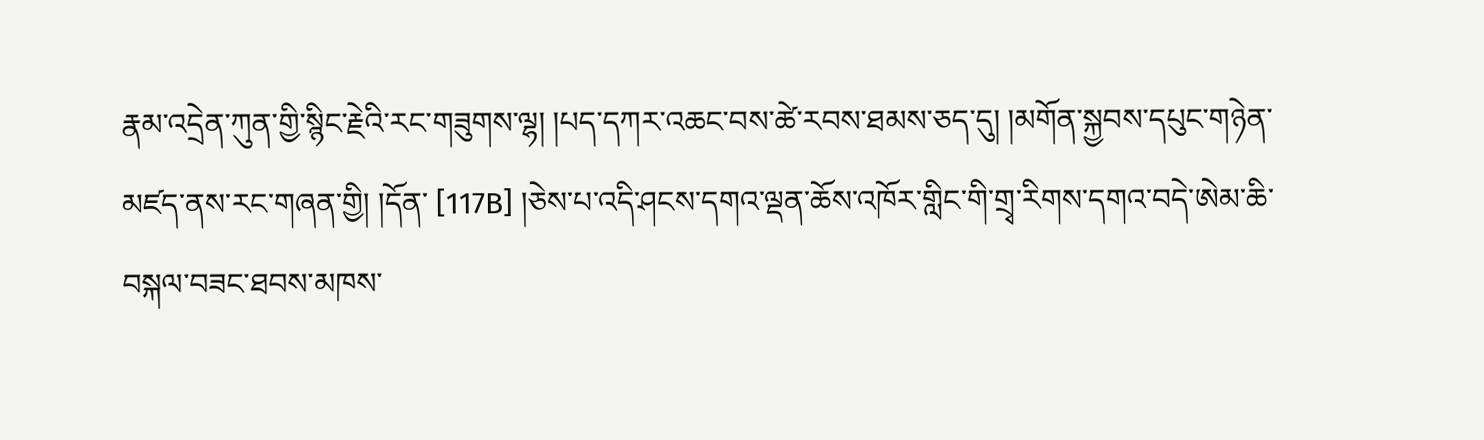རྣམ་འདྲེན་ཀུན་གྱི་སྙིང་རྗེའི་རང་གཟུགས་ལྷ། །པད་དཀར་འཆང་བས་ཚེ་རབས་ཐམས་ཅད་དུ། །མགོན་སྐྱབས་དཔུང་གཉེན་མཛད་ནས་རང་གཞན་གྱི། །དོན་ [117B] །ཅེས་པ་འདི་ཤངས་དགའ་ལྡན་ཆོས་འཁོར་གླིང་གི་གྲྭ་རིགས་དགའ་བདེ་ཨེམ་ཆི་བསྐལ་བཟང་ཐབས་མཁས་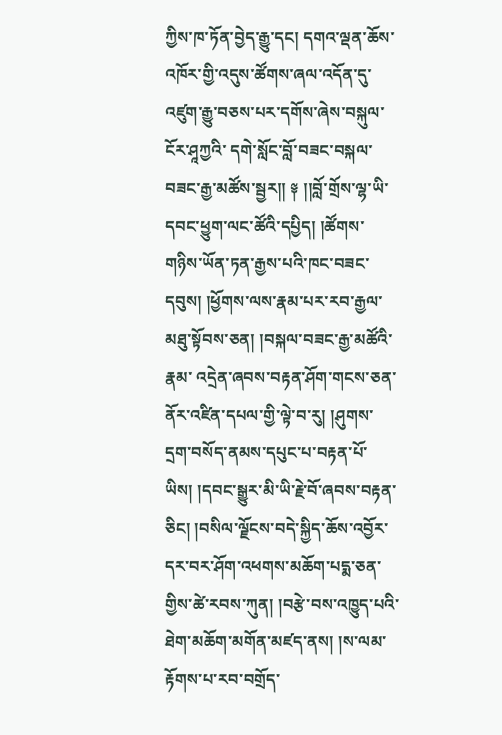ཀྱིས་ཁ་ཏོན་བྱེད་རྒྱུ་དང། དགའ་ལྡན་ཆོས་འཁོར་གྱི་འདུས་ཚོགས་ཞལ་འདོན་དུ་འཛུག་རྒྱུ་བཅས་པར་དགོས་ཞེས་བསྐུལ་ངོར་ཤཱཀྱའི་ དགེ་སློང་བློ་བཟང་བསྐལ་བཟང་རྒྱ་མཚོས་སྦྱར།། ༈ །།བློ་གྲོས་ལྷ་ཡི་དབང་ཕྱུག་ལང་ཚོའི་དཔྱིད། །ཚོགས་གཉིས་ཡོན་ཏན་རྒྱས་པའི་ཁང་བཟང་དབུས། །ཕྱོགས་ལས་རྣམ་པར་རབ་རྒྱལ་མཐུ་སྟོབས་ཅན། །བསྐལ་བཟང་རྒྱ་མཚོའི་རྣམ་ འདྲེན་ཞབས་བརྟན་ཤོག་གངས་ཅན་ནོར་འཛིན་དཔལ་གྱི་ལྟེ་བ་རུ། །ཤུགས་དྲག་བསོད་ནམས་དཔུང་པ་བརྟན་པོ་ཡིས། །དབང་སྒྱུར་མི་ཡི་རྗེ་བོ་ཞབས་བརྟན་ཅིང། །བསིལ་ལྗོངས་བདེ་སྐྱིད་ཆོས་འབྱོར་དར་བར་ཤོག་འཕགས་མཆོག་པདྨ་ཅན་ གྱིས་ཚེ་རབས་ཀུན། །བརྩེ་བས་འཁྱུད་པའི་ཐེག་མཆོག་མགོན་མཛད་ནས། །ས་ལམ་རྟོགས་པ་རབ་བགྲོད་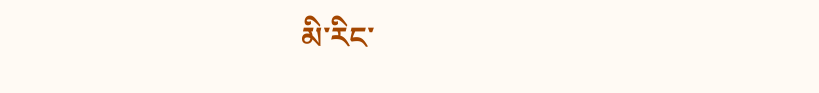མི་རིང་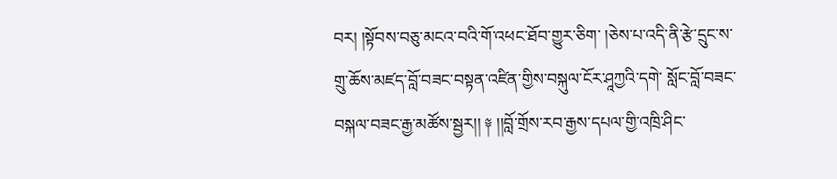བར། །སྟོབས་བཅུ་མངའ་བའི་གོ་འཕང་ཐོབ་གྱུར་ཅིག་ །ཅེས་པ་འདི་ནི་རྩེ་དྲུང་ས་གྲུ་ཆོས་མཛད་བློ་བཟང་བསྟན་འཛིན་གྱིས་བསྐུལ་ངོར་ཤཱཀྱའི་དགེ་ སློང་བློ་བཟང་བསྐལ་བཟང་རྒྱ་མཚོས་སྦྱར།། ༈ །།བློ་གྲོས་རབ་རྒྱས་དཔལ་གྱི་འཁྲི་ཤིང་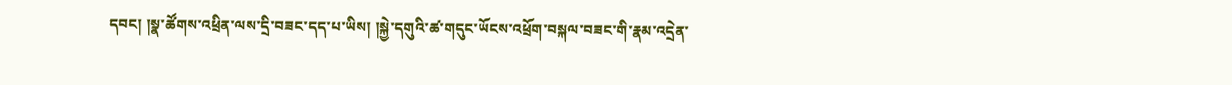དབང། །སྣ་ཚོགས་འཕྲིན་ལས་དྲི་བཟང་དད་པ་ཡིས། །སྐྱེ་དགུའི་ཚ་གདུང་ཡོངས་འཕྲོག་བསྐལ་བཟང་གི་རྣམ་འདྲེན་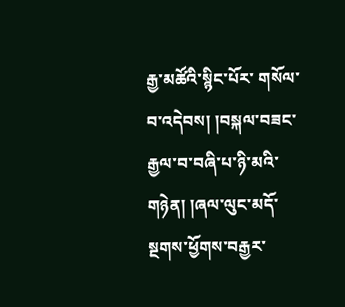རྒྱ་མཚོའི་སྙིང་པོར་ གསོལ་བ་འདེབས། །བསྐལ་བཟང་རྒྱལ་བ་བཞི་པ་ཉི་མའི་གཉེན། །ཞལ་ལུང་མདོ་སྔགས་ཕྱོགས་བརྒྱར་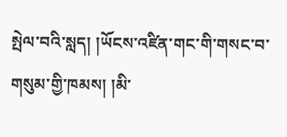སྤེལ་བའི་སླད། །ཡོངས་འཛིན་གང་གི་གསང་བ་གསུམ་གྱི་ཁམས། །མི་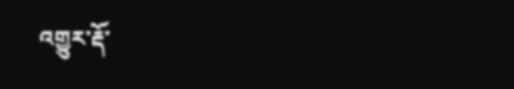འགྱུར་རྡོ་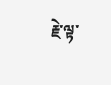རྗེ་ལྟ་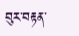བུར་བརྟན་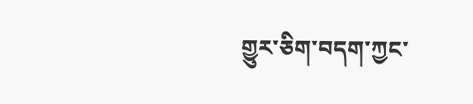གྱུར་ཅིག་བདག་ཀྱང་